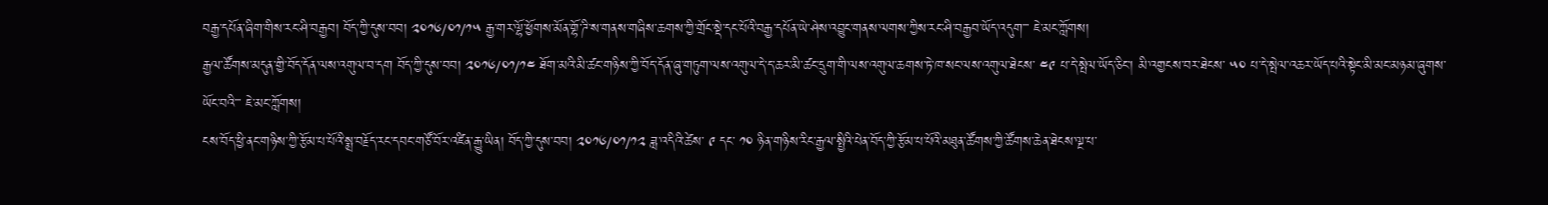བརྒྱ་དཔོན་ཞིག་གིས་རང་ཤི་བརྒྱབ། བོད་ཀྱི་དུས་བབ། ༢༠༡༦/༠༡/༡༥ རྒྱ་གར་ལྷོ་ཕྱོགས་མོན་གྷོ་ཌི་ས་གནས་གཞིས་ཆགས་ཀྱི་གྲོང་སྡེ་དང་པོའི་བརྒྱ་དཔོན་ཡེ་ཤེས་འབྱུང་གནས་ལགས་ཀྱིས་རང་ཤི་བརྒྱབ་ཡོད་འདུག་་་ ཇེ་མང་ཀློགས།
རྒྱལ་ཚོགས་མདུན་གྱི་བོད་དོན་ལས་འགུལ་བ་དག བོད་ཀྱི་དུས་བབ། ༢༠༡༦/༠༡/༡༤ ཐོག་མའི་མི་ཚང་གཉིས་ཀྱི་བོད་དོན་ཞུ་གཏུག་ལས་འགུལ་དེ་ད་ཆར་མི་ཚང་དྲུག་གི་ལས་འགུལ་ཆགས་ཏེ་ཁ་སང་ལས་འགུལ་ཐེངས་ ༤༩ པ་དེ་སྤེལ་ཡོད་ཅིང་། མི་འགྱངས་བར་ཐེངས་ ༥༠ པ་དེ་སྤེལ་འཆར་ཡོད་པའི་སྟེང་མི་མང་མཉམ་ཞུགས་ཡོང་བའི་་་ ཇེ་མང་ཀློགས།
ངས་བོད་ཕྱི་ནང་གཉིས་ཀྱི་རྩོམ་པ་པོའི་སྨྲ་བརྗོད་རང་དབང་གཙོ་བོར་འཛིན་རྒྱུ་ཡིན། བོད་ཀྱི་དུས་བབ། ༢༠༡༦/༠༡/༡༢ ཟླ་འདིའི་ཚེས་ ༩ དང་ ༡༠ ཉིན་གཉིས་རིང་རྒྱལ་སྤྱིའི་པེན་བོད་ཀྱི་རྩོམ་པ་པོའི་མཐུན་ཚོགས་ཀྱི་ཚོགས་ཆེན་ཐེངས་ལྔ་པ་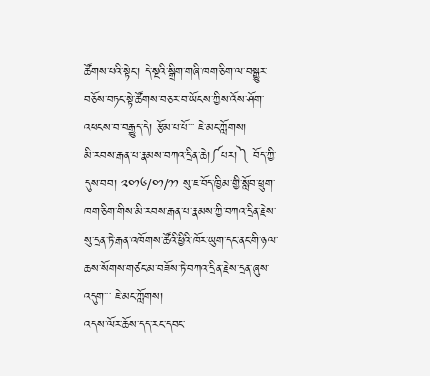ཚོགས་པའི་སྟེང་། དེ་སྔའི་སྒྲིག་གཞི་ཁག་ཅིག་ལ་བསྒྱུར་བཅོས་བཏང་སྟེ་ཚོགས་བཅར་བ་ཡོངས་ཀྱིས་འོས་ཤོག་འཕངས་བ་བརྒྱུད་དེ། རྩོམ་པ་པོ་་་ ཇེ་མང་ཀློགས།
མི་རབས་རྒན་པ་རྣམས་བཀའ་དྲིན་ཆེ།༼པར།༽ བོད་ཀྱི་དུས་བབ། ༢༠༡༦/༠༡/༡༡ སུ་ཇ་བོད་ཁྱིམ་གྱི་སློབ་ཕྲུག་ཁག་ཅིག་གིས་མི་རབས་རྒན་པ་རྣམས་ཀྱི་བཀའ་དྲིན་རྗེས་སུ་དྲན་ཏེ་རྒན་འཁོགས་ཚོའི་ཕྱིའི་ཁོར་ཡུག་དང་ནང་གི་ཉལ་ཆས་སོགས་གཙང་མ་བཟོས་ཏེ་བཀའ་དྲིན་རྗེས་དྲན་ཞུས་འདུག་་་ ཇེ་མང་ཀློགས།
འདས་ལོར་ཆོས་དད་རང་དབང་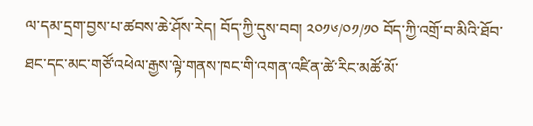ལ་དམ་དྲག་བྱས་པ་ཚབས་ཆེ་ཤོས་རེད། བོད་ཀྱི་དུས་བབ། ༢༠༡༦/༠༡/༡༠ བོད་ཀྱི་འགྲོ་བ་མིའི་ཐོབ་ཐང་དང་མང་གཙོ་འཕེལ་རྒྱས་ལྟེ་གནས་ཁང་གི་འགན་འཛིན་ཚེ་རིང་མཚོ་མོ་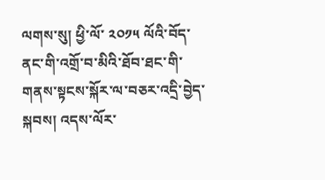ལགས་སུ། ཕྱི་ལོ་ ༢༠༡༥ ལོའི་བོད་ནང་གི་འགྲོ་བ་མིའི་ཐོབ་ཐང་གི་གནས་སྟངས་སྐོར་ལ་བཅར་འདྲི་བྱེད་སྐབས། འདས་ལོར་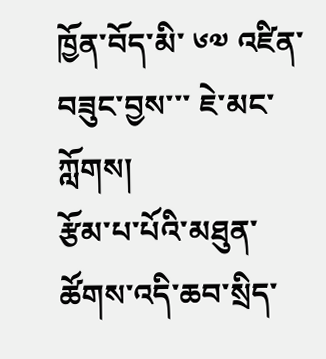ཁྱོན་བོད་མི་ ༦༧ འཛིན་བཟུང་བྱས་་་ ཇེ་མང་ཀློགས།
རྩོམ་པ་པོའི་མཐུན་ཚོགས་འདི་ཆབ་སྲིད་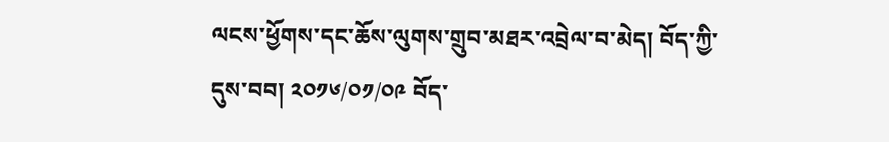ལངས་ཕྱོགས་དང་ཆོས་ལུགས་གྲུབ་མཐར་འབྲེལ་བ་མེད། བོད་ཀྱི་དུས་བབ། ༢༠༡༦/༠༡/༠༩ བོད་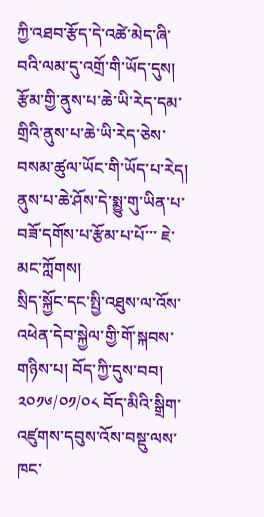ཀྱི་འཐབ་རྩོད་དེ་འཚེ་མེད་ཞི་བའི་ལམ་དུ་འགྲོ་གི་ཡོད་དུས། རྩོམ་གྱི་ནུས་པ་ཆེ་ཡི་རེད་དམ་གྲིའི་ནུས་པ་ཆེ་ཡི་རེད་ཅེས་བསམ་ཚུལ་ཡོང་གི་ཡོད་པ་རེད། ནུས་པ་ཆེ་ཤོས་དེ་སྨྱུ་གུ་ཡིན་པ་བཟོ་དགོས་པ་རྩོམ་པ་པོ་་་ ཇེ་མང་ཀློགས།
སྲིད་སྐྱོང་དང་སྤྱི་འཐུས་ལ་འོས་འཕེན་དེབ་སྐྱེལ་གྱི་གོ་སྐབས་གཉིས་པ། བོད་ཀྱི་དུས་བབ། ༢༠༡༦/༠༡/༠༨ བོད་མིའི་སྒྲིག་འཛུགས་དབུས་འོས་བསྡུ་ལས་ཁང་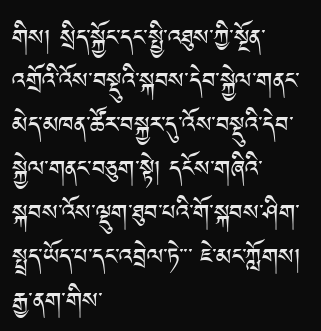གིས། སྲིད་སྐྱོང་དང་སྤྱི་འཐུས་ཀྱི་སྔོན་འགྲོའི་འོས་བསྡུའི་སྐབས་དེབ་སྐྱེལ་གནང་མེད་མཁན་ཚོར་བསྐྱར་དུ་འོས་བསྡུའི་དེབ་སྐྱེལ་གནང་བཅུག་སྟེ། དངོས་གཞིའི་སྐབས་འོས་ལྡུག་ཐུབ་པའི་གོ་སྐབས་ཤིག་སྤྲད་ཡོད་པ་དང་འབྲེལ་ཏེ་་་ ཇེ་མང་ཀློགས།
རྒྱ་ནག་གིས་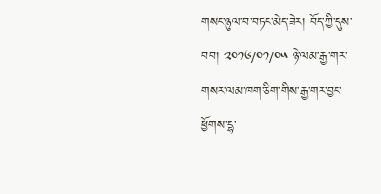གསང་ཉུལ་བ་བཏང་མེད་ཟེར། བོད་ཀྱི་དུས་བབ། ༢༠༡༦/༠༡/༠༥ ཉེ་ལམ་རྒྱ་གར་གསར་ལམ་ཁག་ཅིག་གིས་རྒྱ་གར་བྱང་ཕྱོགས་དྷ་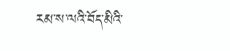རམ་ས་ལའི་བོད་མིའི་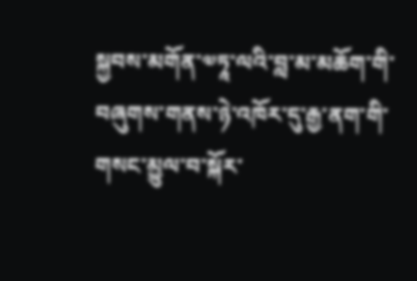སྐྱབས་མགོན་༧ཏཱ་ལའི་བླ་མ་མཆོག་གི་བཞུགས་གནས་ཉེ་འཁོར་དུ་རྒྱ་ནག་གི་གསང་མྱུལ་བ་སྐོར་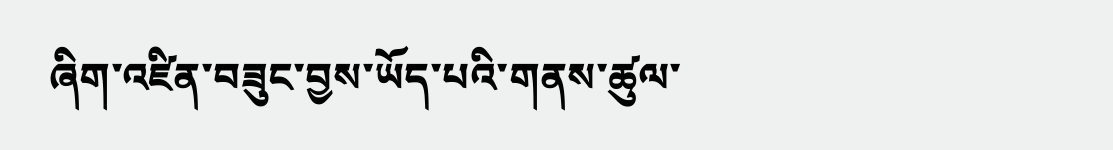ཞིག་འཛིན་བཟུང་བྱས་ཡོད་པའི་གནས་ཚུལ་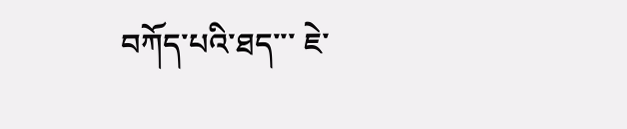བཀོད་པའི་ཐད་་་ ཇེ་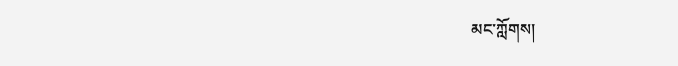མང་ཀློགས།